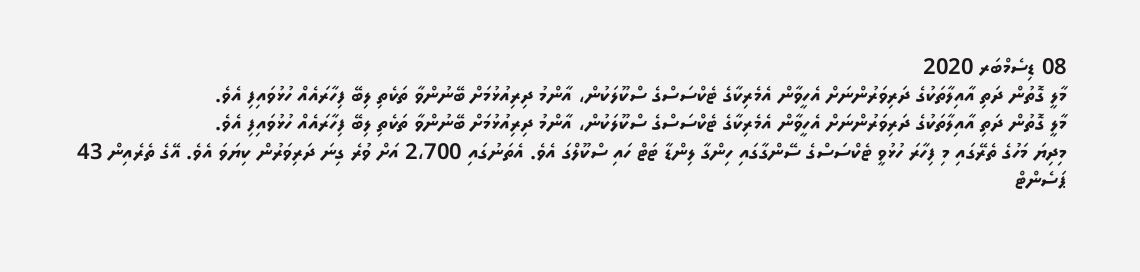08 ޑިސެމްބަރ 2020
މާލީ ގޮތުން ދަތި އާއިލާތަކުގެ ދަރިވަރުންނަށް އެހީވާން އެމެރިކާގެ ޓެކްސަސްގެ ސްކޫލަކުން، އާންމު ދިރިއުޅުމަށް ބޭނުންވާ ތަކެތި ލިބޭ ފިހާރައެއް ހުޅުވައިފި އެވެ.
މާލީ ގޮތުން ދަތި އާއިލާތަކުގެ ދަރިވަރުންނަށް އެހީވާން އެމެރިކާގެ ޓެކްސަސްގެ ސްކޫލަކުން، އާންމު ދިރިއުޅުމަށް ބޭނުންވާ ތަކެތި ލިބޭ ފިހާރައެއް ހުޅުވައިފި އެވެ.
މިދިޔަ މަހުގެ ތެރޭގައި މި ފިހާރަ ހުޅުވީ ޓެކްސަސްގެ ސޭންގާގައި ހިންގާ ލިންޑާ ޓަޓް ހައި ސްކޫލްގަ އެވެ. އެތަނުގައި 2،700 އަށް ވުރެ ގިނަ ދަރިވަރުން ކިޔަވަ އެވެ. އޭގެ ތެރެއިން 43 ޕަސެންޓް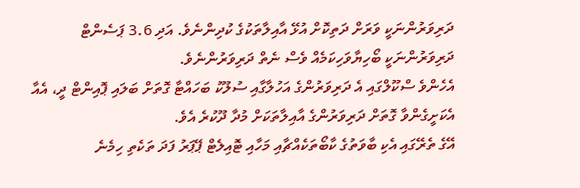ދަރިވަރުންނަކީ ވަރަށް ދަތިކޮށް އުޅޭ އާއިލާތަކުގެ ކުދިންނެވެ. އަދި 3.6 ޕަސެންޓް ދަރިވަރުންނަކީ ބޯހިޔާވަހިކަމެއް ވެސް ނެތް ދަރިވަރުންނެވެ.
އެހެންވެ ސްކޫލްގައި އެ ދަރިވަރުންގެ އަހުލާގާއި ސުލޫކު ބަހައްޓާ ގޮތަށް ބަލައި ޕޮއިންޓް ދީ، އެއާ އެކަށީގެންވާ ގޮތަށް ދަރިވަރުންގެ އާއިލާތަކަށް މުދާ ދޫކުރެ އެވެ.
އޭގެ ތެރޭގައި އެކި ބާވަތުގެ ކާބޯތަކެއްޗާއި މަހާއި ޓޮއިލެޓް ޕޭޕަރު ފަދަ ތަކެތި ހިމެނެ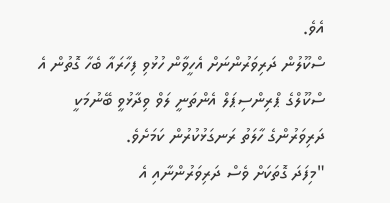އެވެ.
ސްކޫލުން ދަރިވަރުންނަށް އެހީވާން ހުޅުވި ފިހާރައާ ބެހާ ގޮތުން އެ ސްކޫލްގެ ޕްރިންސިޕަލް އެންތަނީ ލަވް ވިދާޅުވީ ބޭނުމަކީ ދަރިވަރުންގެ ހާލަތު ރަނގަޅުކުރުން ކަމަށެވެ.
"މިފަދަ ގޮތަކަށް ވެސް ދަރިވަރުންނާއި އެ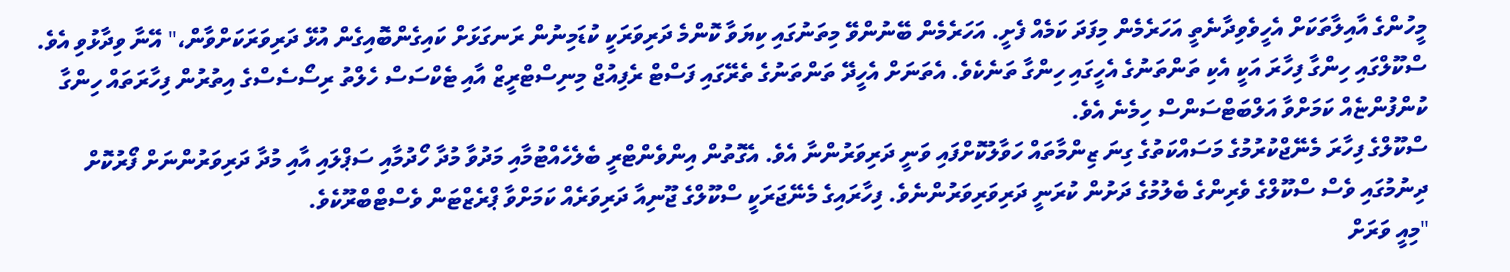މީހުންގެ އާއިލާތަކަށް އެހީވެވިދާނެތީ އަހަރެމެން މިފަދަ ކަމެއް ފެށީ. އަހަރެމެން ބޭނުންވޭ މިތަނުގައި ކިޔަވާ ކޮންމެ ދަރިވަރަކީ ކުޑަމިނުން ރަނގަޅަށް ކައިގެންބޮއިގެން އުޅޭ ދަރިވަރަކަށްވާން،" އޭނާ ވިދާޅުވި އެވެ.
ސްކޫލްގައި ހިންގާ ފިހާރަ އަކީ އެކި ތަންތަނުގެ އެހީގައި ހިންގާ ތަނެކެވެ. އެތަނަށް އެހީދޭ ތަންތަނުގެ ތެރޭގައި ފަސްޓް ރެފިއުޖް މިނިސްޓްރީޒް އާއި ޓެކްސަސް ހެލްތު ރިސޯސެސްގެ އިތުރުން ފިހާރަތައް ހިންގާ ކުންފުންޏެއް ކަމަށްވާ އަލްބަޓްސަންސް ހިމެނެ އެވެ.
ސްކޫލްގެ ފިހާރަ މެނޭޖްކުރުމުގެ މަސައްކަތުގެ ގިނަ ޒިންމާތައް ހަވާލުކޮށްފައި ވަނީ ދަރިވަރުންނާ އެވެ. އެގޮތުން އިންވެންޓްރީ ބެލެހެއްޓުމާއި މަދުވާ މުދާ ހޯދުމާއި ސަޕްލައި އާއި މުދާ ދަރިވަރުންނަށް ފޯރުކޮށް ދިނުމުގައި ވެސް ސްކޫލްގެ ވެރިންގެ ބެލުމުގެ ދަށުން ކުރަނީ ދަރިވަރިވަރުންނެވެ. ފިހާރައިގެ މެނޭޖަރަކީ ސްކޫލްގެ ޖޫނިއާ ދަރިވަރެއް ކަމަށްވާ ޕްރެޒްޓަން ވެސްޓްބްރޫކެވެ.
"މިއީ ވަރަށް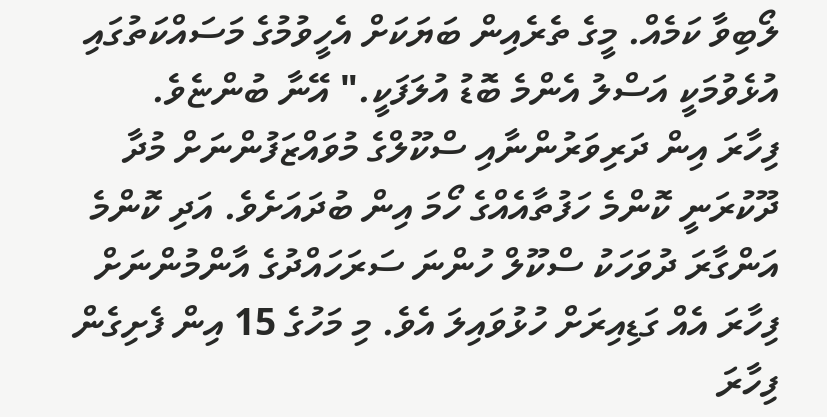ލޯބިވާ ކަމެއް. މީގެ ތެރެއިން ބަޔަކަށް އެހީވުމުގެ މަސައްކަތުގައި އުޅެވުމަކީ އަސްލު އެންމެ ބޮޑު އުލަފަކީ." އޭނާ ބުންޏެވެ.
ފިހާރަ އިން ދަރިވަރުންނާއި ސްކޫލްގެ މުވައްޒަފުންނަށް މުދާ ދޫކުރަނީ ކޮންމެ ހަފުތާއެއްގެ ހޯމަ އިން ބުދައަށެވެ. އަދި ކޮންމެ އަންގާރަ ދުވަހަކު ސްކޫލް ހުންނަ ސަރަހައްދުގެ އާންމުންނަށް ފިހާރަ އެއް ގަޑިއިރަށް ހުޅުވައިލަ އެވެ. މި މަހުގެ 15 އިން ފެށިގެން ފިހާރަ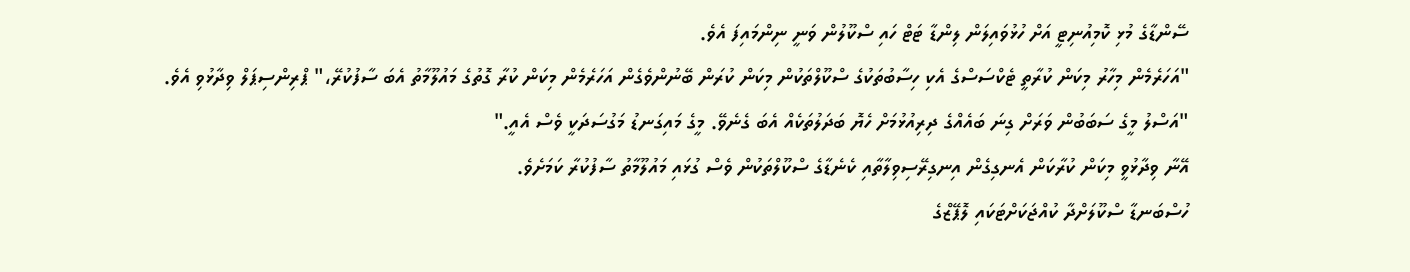ސޭންޑާގެ މުޅި ކޮމިއުނިޓީ އަށް ހުޅުވައިލަން ލިންޑާ ޓަޓް ހައި ސްކޫލުން ވަނީ ނިންމައިފަ އެވެ.
"އަހަރެމެން މިހާރު މިކަން ކުރާތީ ޓެކްސަސްގެ އެކި ހިސާބުތަކުގެ ސްކޫލްތަކުން މިކަން ކުރަން ބޭނުންވެގެން އަހަރެމެން މިކަން ކުރާ ގޮތުގެ މައުލޫމާތު އެބަ ސާފުކުރޭ،" ޕްރިންސިޕަލް ވިދާޅުވި އެވެ. "އަސްލު މީގެ ސަބަބުން ވަރަށް ގިނަ ބައެއްގެ ދިރިއުޅުމަށް ހެޔޮ ބަދަލުތަކެއް އެބަ ގެނެވޭ. މީގެ މައިގަނޑު މަގުސަދަކީ ވެސް އެއީ."
އޭނާ ވިދާޅުވީ މިކަން ކުރާކަން އެނގިގެން އިނގިރޭސިވިލާތާއި ކެނެޑާގެ ސްކޫލްތަކުން ވެސް ގުޅައި މައުލޫމާތު ސާފުކުރާ ކަމަށެވެ.
ހުސްބަނޑާ ސްކޫލަށްދާ ކުއްޖަކަށްޓަކައި ލޮޕޭޒްގެ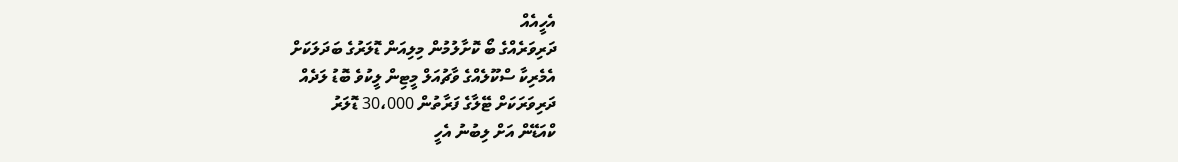އެހީއެއް
ދަރިވަރެއްގެ ބޯ ކޮށާލުމުން މިލިއަން ޑޮލަރުގެ ބަދަލަކަށް
އެމެރިކާ ސްކޫލެއްގެ ވާޗުއަލް މީޓިން ލީކުވެ ބޮޑު ލަދެއް
ދަރިވަރަކަށް ޓޭލާގެ ފަރާތުން 30،000 ޑޮލަރު
ކްއަޑޭން އަށް ލިބުނު އެހީ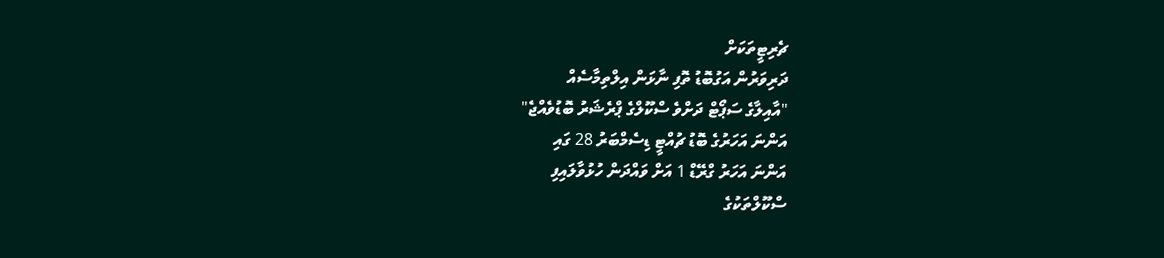ޗެރިޓީތަކަށް
ދަރިވަރުން އަގުބޮޑު ތޮފި ނާޅަން އިލްތިމާސެއް
"އާއިލާގެ ސަޕޯޓް ދަށްވެ ސްކޫލްގެ ޕްރެޝަރު ބޮޑުވެއްޖެ"
އަންނަ އަހަރުގެ ބޮޑު ޗުއްޓީ ޑިސެމްބަރު 28 ގައި
އަންނަ އަހަރު ގްރޭޑް 1 އަށް ވައްދަން ހުޅުވާލައިފި
ސްކޫލްތަކުގެ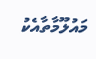މައުލޫމާތާއެކު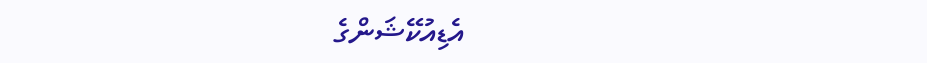އެޑިއުކޭޝަންގެ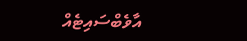އާވެބްސައިޓެއް